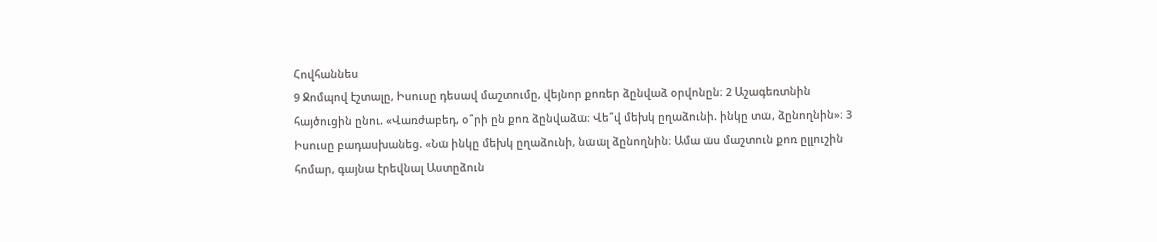Հովհաննես
9 Ջոմպով էշտալը, Իսուսը դեսավ մաշտումը, վեյնոր քոռեր ձընվաձ օրվոնըն։ 2 Աշագեռտնին հայծուցին ընու. «Վառժաբեդ, օ՞րի ըն քոռ ձընվաձա̈։ Վե՞վ մեխկ ըղաձունի. ինկը տա̈, ձընողնին»։ 3 Իսուսը բադասխանեց. «Նա̈ ինկը մեխկ ըղաձունի, նա̈ա̈լ ձընողնին։ Ամա ա̈ս մաշտուն քոռ ըլլուշին հոմար, գայնա էրեվնալ Աստըձուն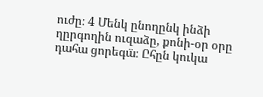ուժը։ 4 Մենկ ընողընկ ինձի ղըրգողին ուզաձը, քոնի-օր օրը դահա ցորեգա̈։ Ըհըն կուկա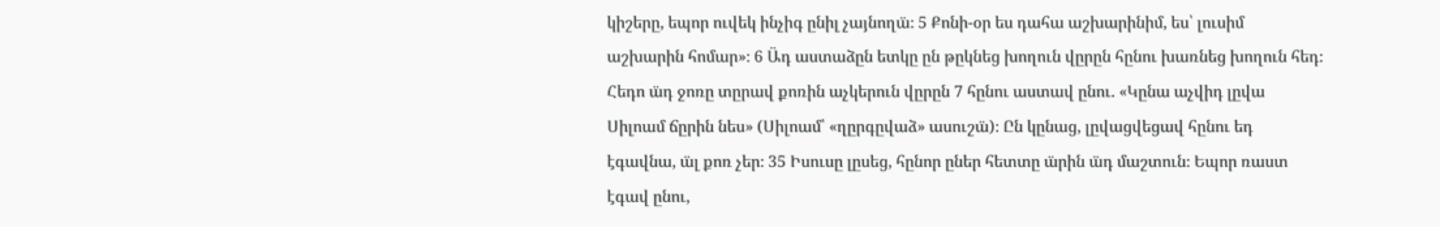կիշերը, եպոր ուվեկ ինչիգ ընիլ չայնողա̈։ 5 Քոնի-օր ես դահա աշխարինիմ, ես՝ լուսիմ աշխարին հոմար»։ 6 Ա̈դ աստաձըն ետկը ըն թըկնեց խողուն վըրըն հընու խառնեց խողուն հեդ։ Հեդո ա̈դ ջոռը տըրավ քոռին աչկերուն վըրըն 7 հընու աստավ ընու. «Կընա աչվիդ լըվա Սիլոամ ճըրին նես» (Սիլոամ՝ «ղըրգըվաձ» ասուշա̈)։ Ըն կընաց, լըվացվեցավ հընու եդ էգավնա, ա̈լ քոռ չեր։ 35 Իսուսը լըսեց, հընոր ըներ հետտը ա̈րին ա̈դ մաշտուն։ Եպոր ռաստ էգավ ընու,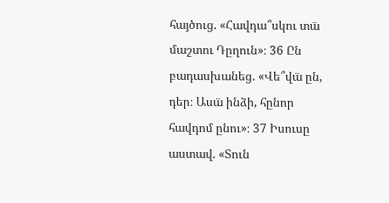հայծուց. «Հավդա՞սկու տա̈ մաշտու Դըղուն»։ 36 Ըն բադասխանեց. «Վե՞վա̈ ըն, դեր։ Ասա̈ ինձի, հընոր հավդոմ ընու»։ 37 Իսուսը աստավ. «Տուն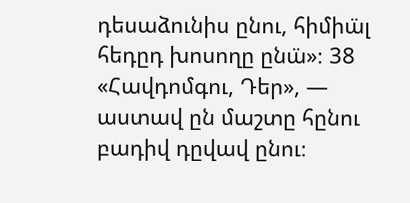դեսաձունիս ընու, հիմիա̈լ հեդըդ խոսողը ընա̈»։ 38 «Հավդոմգու, Դեր», — աստավ ըն մաշտը հընու բադիվ դըվավ ընու։